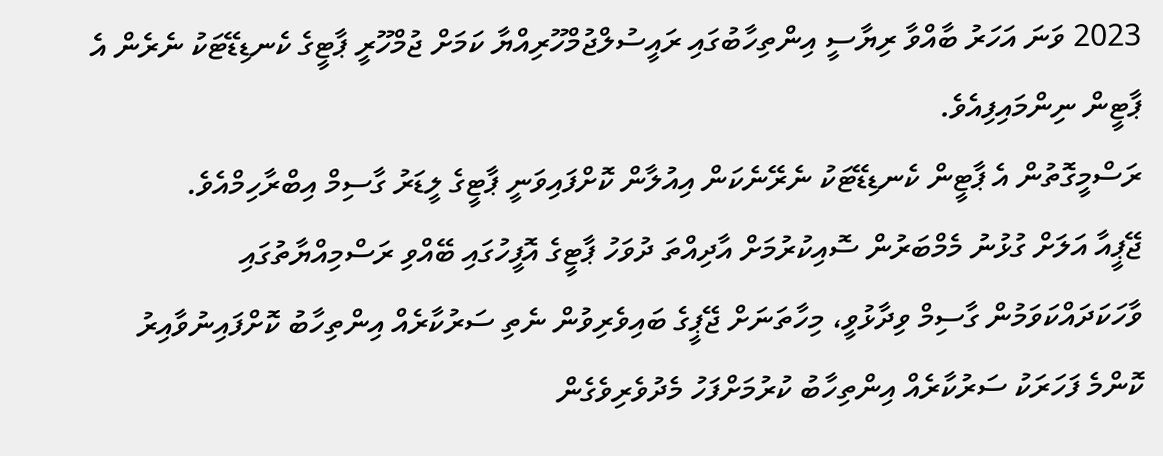2023 ވަނަ އަހަރު ބާއްވާ ރިޔާސީ އިންތިހާބުގައި ރައީސުލްޖުމްހޫރިއްޔާ ކަމަށް ޖުމްހޫރީ ޕާޓީގެ ކެނޑިޑޭޓަކު ނެރެން އެ ޕާޓީން ނިންމައިފިއެވެ.
ރަސްމީގޮތުން އެ ޕާޓީން ކެނޑިޑޭޓަކު ނެރޭނެކަން އިއުލާން ކޮށްފައިވަނީ ޕާޓީގެ ލީޑަރު ގާސިމް އިބްރާހިމްއެވެ.
ޖޭޕީއާ އަލަށް ގުޅުނު މެމްބަރުން ސޮއިކުރުމަށް އާދިއްތަ ދުވަހު ޕާޓީގެ އޮފީހުގައި ބޭއްވި ރަސްމިއްޔާތުގައި ވާހަކަދައްކަވަމުން ގާސިމް ވިދާޅުވީ، މިހާތަނަށް ޖޭޕީގެ ބައިވެރިވުން ނެތި ސަރުކާރެއް އިންތިހާބު ކޮށްފައިނުވާއިރު ކޮންމެ ފަހަރަކު ސަރުކާރެއް އިންތިހާބު ކުރުމަށްފަހު މެދުވެރިވެގެން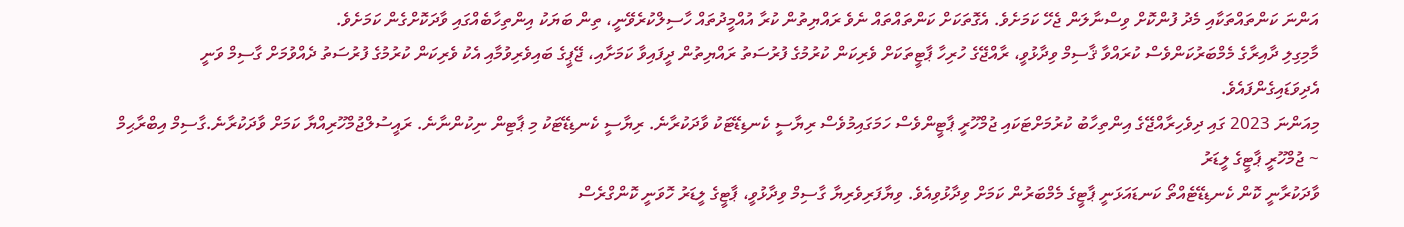އަންނަ ކަންތައްތަކާއި މެދު ފުންކޮށް ވިސްނާލަން ޖެހޭ ކަމަށެވެ. އެގޮތަކަށް ކަންތައްތައް ނެވެ ރައްޔިތުން ކުރާ އުއްމީދުތައް ހާސިލްކުރެވޭނީ، ތިން ބަޔަކު އިންތިހާބެއްގައި ވާދަކޮށްގެން ކަމަށެވެ.
މާމިގިލި ދާއިރާގެ މެމްބަރުކަންވެސް ކުރައްވާ ޤާސިމް ވިދާޅުވީ، ރާއްޖޭގެ ހުރިހާ ޕާޓީތަކަށް ވެރިކަން ކުރުމުގެ ފުރުސަތު ރައްޔިތުން ދީފައިވާ ކަމަށާއި، ޖޭޕީގެ ބައިވެރިވުމާއި އެކު ވެރިކަން ކުރުމުގެ ފުރުސަތު ދެއްވުމަށް ގާސިމް ވަނީ އެދިވަޑައިގެންފައެވެ.
މިއަންނަ 2023 ގައި ދިވެހިރާއްޖޭގެ އިންތިހާބު ކުރުމަށްޓަކައި ޖުމްހޫރީ ޕާޓީންވެސް ހަމަގައިމުވެސް ރިޔާސީ ކެނޑިޑޭޓަކު ވާދަކުރާނެ. ރިޔާސީ ކެނޑިޑޭޓަކު މި ޕާޓިން ނިކުންނާނެ. ރައީސުލްޖުމްހޫރިއްޔާ ކަމަށް ވާދަކުރާނެ.ގާސިމް އިބްރާޙިމް ~ ޖުމްހޫރީ ޕާޓީގެ ލީޑަރު
ވާދަކުރާނީ ކޮން ކެނޑިޑޭޓެއްތޯ ކަނޑައަޅަނީ ޕާޓީގެ މެމްބަރުން ކަމަށް ވިދާޅުވިއެވެ. ވިޔާފަރިވެރިޔާ ގާސިމް ވިދާޅުވީ، ޕާޓީގެ ލީޑަރު ހޮވަނީ ކޮންގްރެސް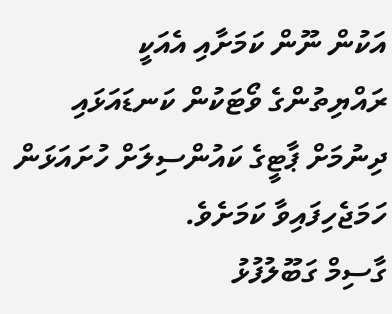އަކުން ނޫން ކަމަށާއި އެއަކީ ރައްޔިތުންގެ ވޯޓަކުން ކަނޑައަޅައި ދިނުމަށް ޕާޓީގެ ކައުންސިލަށް ހުށައަޅަން ހަމަޖެހިފައިވާ ކަމަށެވެ.
ގާސިމް ގަބޫލުފުޅު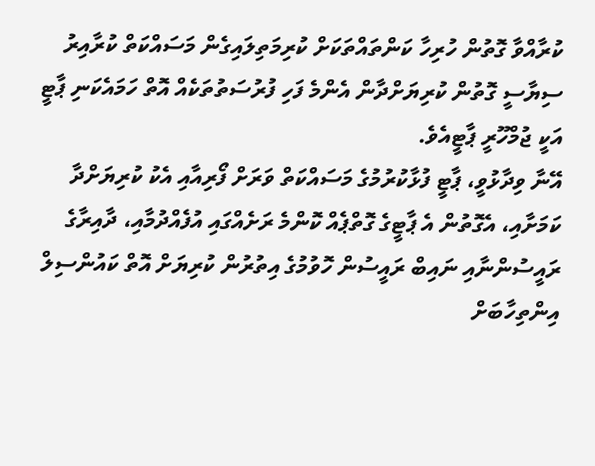ކުރާއްވާ ގޮތުން ހުރިހާ ކަންތައްތަކަށް ކުރިމަތިލައިގެން މަސައްކަތް ކުރާއިރު ސިޔާސީ ގޮތުން ކުރިޔަށްދާން އެންމެ ފަހި ފުރުސަތުތަކެއް އޮތް ހަމައެކަނި ޕާޓީ އަކީ ޖުމްހޫރީ ޕާޓީއެވެ.
އޭނާ ވިދާޅުވީ، ޕާޓީ ފުޅާކުރުމުގެ މަސައްކަތް ވަރަށް ފޯރިއާއި އެކު ކުރިޔަށްދާ ކަމަށާއި، އެގޮތުން އެ ޕާޓީގެ ގޮތްޕެއް ކޮންމެ ރަށެއްގައި އުފެއްދުމާއި، ދާއިރާގެ ރައީސުންނާއި ނައިބް ރައީސުން ހޮވުމުގެ އިތުރުން ކުރިޔަށް އޮތް ކައުންސިލް އިންތިހާބަށް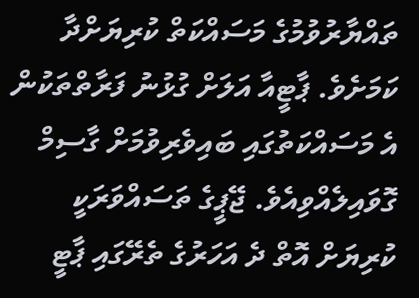ތައްޔާރުވުމުގެ މަސައްކަތް ކުރިޔަށްދާ ކަމަށެވެ. ޕާޓީއާ އަލަށް ގުޅުނު ފަރާތްތަކުން އެ މަސައްކަތުގައި ބައިވެރިވުމަށް ގާސިމް ގޮވައިލެއްވިއެވެ. ޖޭޕީގެ ތަސައްވަރަކީ ކުރިޔަށް އޮތް ދެ އަހަރުގެ ތެރޭގައި ޕާޓީ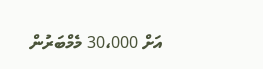އަށް 30،000 މެމްބަރުން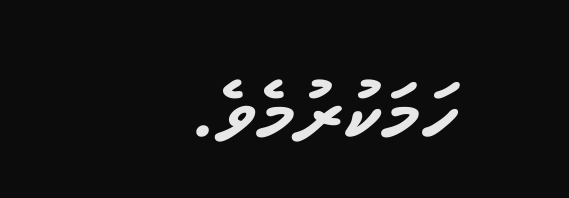ހަމަކުރުމެވެ.